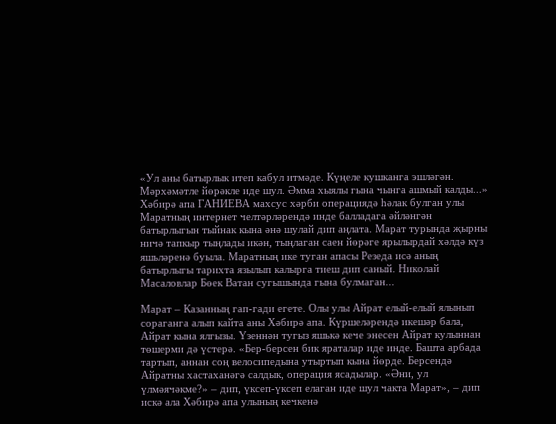«Ул аны батырлык итеп кабул итмәде. Күңеле кушканга эшләгән. Мәрхәмәтле йөрәкле иде шул. Әмма хыялы гына чынга ашмый калды...» Хәбирә апа ГАНИЕВА махсус хәрби операциядә һәлак булган улы Маратның интернет челтәрләрендә инде балладага әйләнгән батырлыгын тыйнак кына әнә шулай дип аңлата. Марат турында җырны ничә тапкыр тыңлады икән, тыңлаган саен йөрәге ярылырдай хәлдә күз яшьләренә буыла. Маратның ике туган апасы Резеда исә аның батырлыгы тарихта язылып калырга тиеш дип саный. Николай Масаловлар Бөек Ватан сугышында гына булмаган...

Марат – Казанның гап-гади егете. Олы улы Айрат елый-елый ялынып сораганга алып кайта аны Хәбирә апа. Күршеләрендә икешәр бала, Айрат кына ялгызы. Үзеннән тугыз яшькә кече энесен Айрат кулыннан төшерми дә үстерә. «Бер-берсен бик яраталар иде инде. Башта арбада тартып, аннан соң велосипедына утыртып кына йөрде. Берсендә Айратны хастаханәгә салдык, операция ясадылар. «Әни, ул үлмәячәкме?» – дип, үксеп-үксеп елаган иде шул чакта Марат», – дип искә ала Хәбирә апа улының кечкенә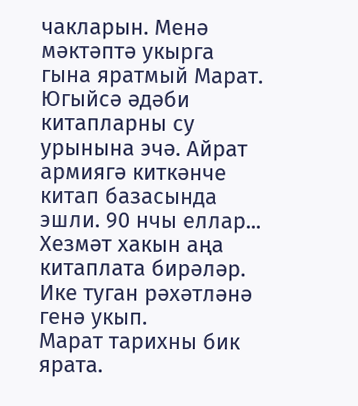чакларын. Менә мәктәптә укырга гына яратмый Марат. Югыйсә әдәби китапларны су урынына эчә. Айрат армиягә киткәнче китап базасында эшли. 90 нчы еллар... Хезмәт хакын аңа китаплата бирәләр. Ике туган рәхәтләнә генә укып.
Марат тарихны бик ярата.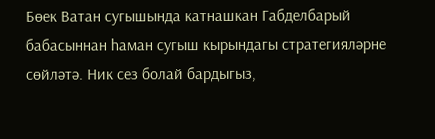Бөек Ватан сугышында катнашкан Габделбарый бабасыннан һаман сугыш кырындагы стратегияләрне сөйләтә. Ник сез болай бардыгыз,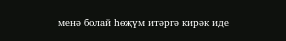менә болай һөҗүм итәргә кирәк иде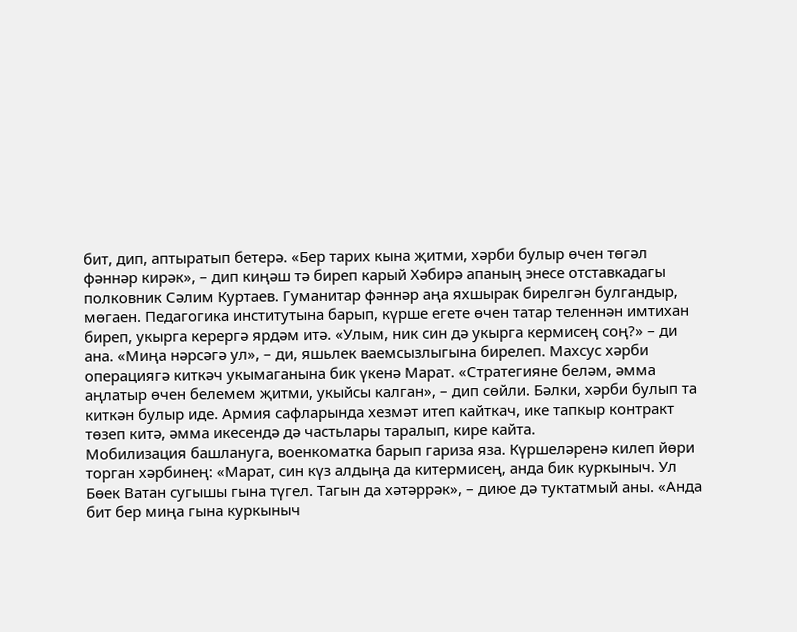бит, дип, аптыратып бетерә. «Бер тарих кына җитми, хәрби булыр өчен төгәл фәннәр кирәк», – дип киңәш тә биреп карый Хәбирә апаның энесе отставкадагы полковник Сәлим Куртаев. Гуманитар фәннәр аңа яхшырак бирелгән булгандыр, мөгаен. Педагогика институтына барып, күрше егете өчен татар теленнән имтихан биреп, укырга керергә ярдәм итә. «Улым, ник син дә укырга кермисең соң?» – ди ана. «Миңа нәрсәгә ул», – ди, яшьлек ваемсызлыгына бирелеп. Махсус хәрби операциягә киткәч укымаганына бик үкенә Марат. «Стратегияне беләм, әмма аңлатыр өчен белемем җитми, укыйсы калган», – дип сөйли. Бәлки, хәрби булып та киткән булыр иде. Армия сафларында хезмәт итеп кайткач, ике тапкыр контракт төзеп китә, әмма икесендә дә частьлары таралып, кире кайта.
Мобилизация башлануга, военкоматка барып гариза яза. Күршеләренә килеп йөри торган хәрбинең: «Марат, син күз алдыңа да китермисең, анда бик куркыныч. Ул Бөек Ватан сугышы гына түгел. Тагын да хәтәррәк», – диюе дә туктатмый аны. «Анда бит бер миңа гына куркыныч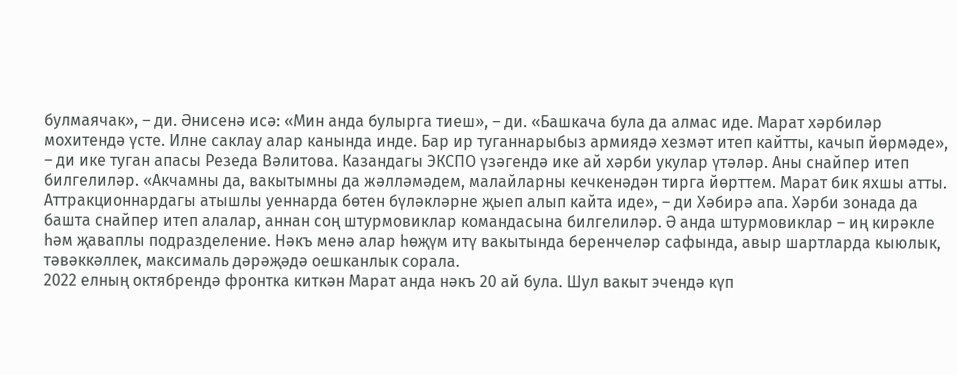булмаячак», – ди. Әнисенә исә: «Мин анда булырга тиеш», – ди. «Башкача була да алмас иде. Марат хәрбиләр мохитендә үсте. Илне саклау алар канында инде. Бар ир туганнарыбыз армиядә хезмәт итеп кайтты, качып йөрмәде», – ди ике туган апасы Резеда Вәлитова. Казандагы ЭКСПО үзәгендә ике ай хәрби укулар үтәләр. Аны снайпер итеп билгелиләр. «Акчамны да, вакытымны да жәлләмәдем, малайларны кечкенәдән тирга йөрттем. Марат бик яхшы атты. Аттракционнардагы атышлы уеннарда бөтен бүләкләрне җыеп алып кайта иде», – ди Хәбирә апа. Хәрби зонада да башта снайпер итеп алалар, аннан соң штурмовиклар командасына билгелиләр. Ә анда штурмовиклар – иң кирәкле һәм җаваплы подразделение. Нәкъ менә алар һөҗүм итү вакытында беренчеләр сафында, авыр шартларда кыюлык, тәвәккәллек, максималь дәрәҗәдә оешканлык сорала.
2022 елның октябрендә фронтка киткән Марат анда нәкъ 20 ай була. Шул вакыт эчендә күп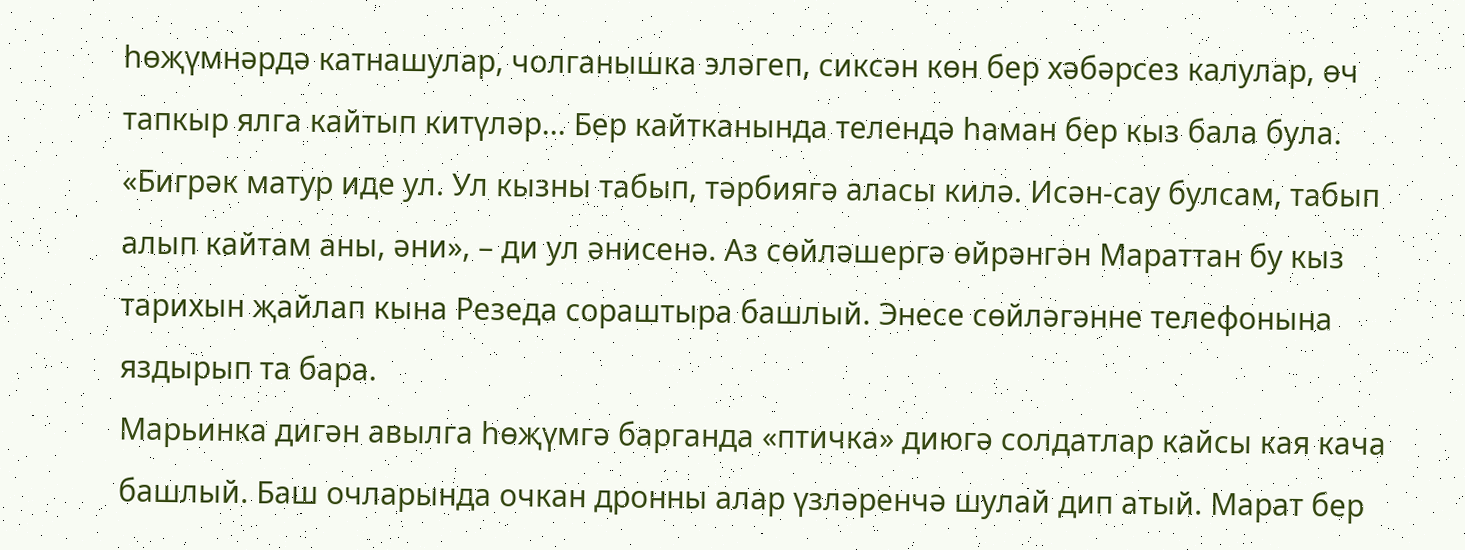һөҗүмнәрдә катнашулар, чолганышка эләгеп, сиксән көн бер хәбәрсез калулар, өч тапкыр ялга кайтып китүләр... Бер кайтканында телендә һаман бер кыз бала була. «Бигрәк матур иде ул. Ул кызны табып, тәрбиягә аласы килә. Исән-сау булсам, табып алып кайтам аны, әни», – ди ул әнисенә. Аз сөйләшергә өйрәнгән Мараттан бу кыз тарихын җайлап кына Резеда сораштыра башлый. Энесе сөйләгәнне телефонына яздырып та бара.
Марьинка дигән авылга һөҗүмгә барганда «птичка» диюгә солдатлар кайсы кая кача башлый. Баш очларында очкан дронны алар үзләренчә шулай дип атый. Марат бер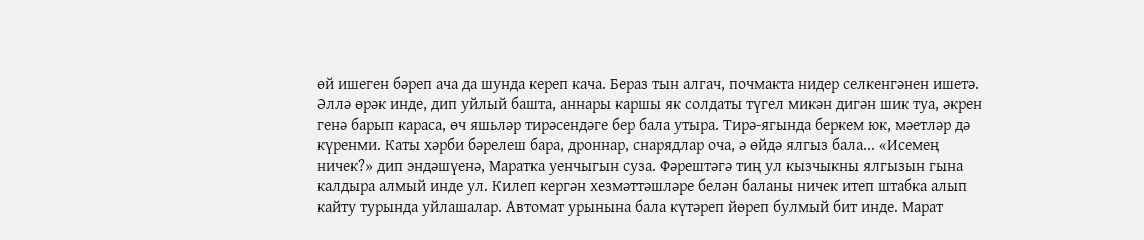өй ишеген бәреп ача да шунда кереп кача. Бераз тын алгач, почмакта нидер селкенгәнен ишетә. Әллә өрәк инде, дип уйлый башта, аннары каршы як солдаты түгел микән дигән шик туа, әкрен генә барып караса, өч яшьләр тирәсендәге бер бала утыра. Тирә-ягында беркем юк, мәетләр дә күренми. Каты хәрби бәрелеш бара, дроннар, снарядлар оча, ә өйдә ялгыз бала... «Исемең ничек?» дип эндәшүенә, Маратка уенчыгын суза. Фәрештәгә тиң ул кызчыкны ялгызын гына калдыра алмый инде ул. Килеп кергән хезмәттәшләре белән баланы ничек итеп штабка алып кайту турында уйлашалар. Автомат урынына бала күтәреп йөреп булмый бит инде. Марат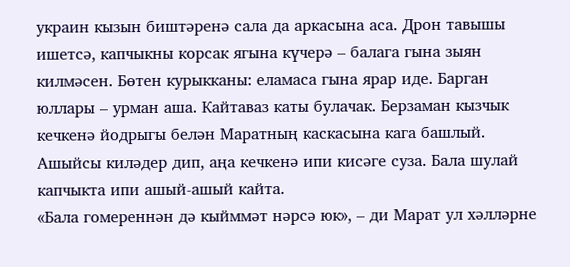украин кызын биштәренә сала да аркасына аса. Дрон тавышы ишетсә, капчыкны корсак ягына күчерә – балага гына зыян килмәсен. Бөтен курыкканы: еламаса гына ярар иде. Барган юллары – урман аша. Кайтаваз каты булачак. Берзаман кызчык кечкенә йодрыгы белән Маратның каскасына кага башлый. Ашыйсы киләдер дип, аңа кечкенә ипи кисәге суза. Бала шулай капчыкта ипи ашый-ашый кайта.
«Бала гомереннән дә кыйммәт нәрсә юк», – ди Марат ул хәлләрне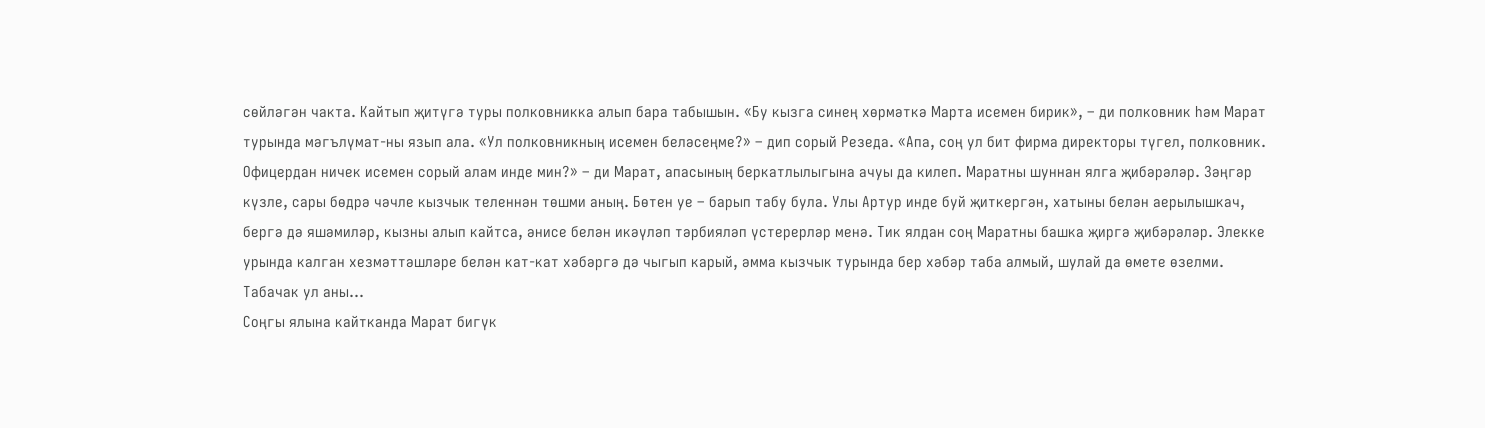сөйләгән чакта. Кайтып җитүгә туры полковникка алып бара табышын. «Бу кызга синең хөрмәткә Марта исемен бирик», – ди полковник һәм Марат турында мәгълүмат-ны язып ала. «Ул полковникның исемен беләсеңме?» – дип сорый Резеда. «Апа, соң ул бит фирма директоры түгел, полковник. Офицердан ничек исемен сорый алам инде мин?» – ди Марат, апасының беркатлылыгына ачуы да килеп. Маратны шуннан ялга җибәрәләр. Зәңгәр күзле, сары бөдрә чәчле кызчык теленнән төшми аның. Бөтен уе – барып табу була. Улы Артур инде буй җиткергән, хатыны белән аерылышкач, бергә дә яшәмиләр, кызны алып кайтса, әнисе белән икәүләп тәрбияләп үстерерләр менә. Тик ялдан соң Маратны башка җиргә җибәрәләр. Элекке урында калган хезмәттәшләре белән кат-кат хәбәргә дә чыгып карый, әмма кызчык турында бер хәбәр таба алмый, шулай да өмете өзелми. Табачак ул аны...
Соңгы ялына кайтканда Марат бигүк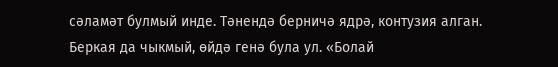сәламәт булмый инде. Тәнендә берничә ядрә, контузия алган. Беркая да чыкмый, өйдә генә була ул. «Болай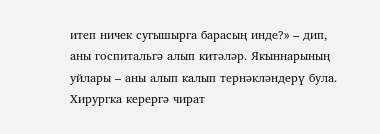итеп ничек сугышырга барасың инде?» – дип, аны госпитальгә алып китәләр. Якыннарының уйлары – аны алып калып тернәкләндерү була. Хирургка керергә чират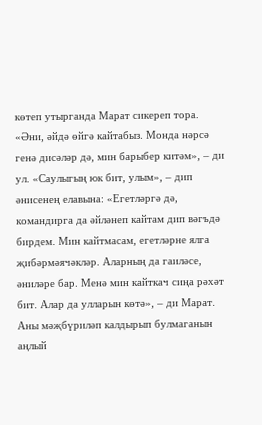көтеп утырганда Марат сикереп тора. «Әни, әйдә өйгә кайтабыз. Монда нәрсә генә дисәләр дә, мин барыбер китәм», – ди ул. «Саулыгың юк бит, улым», – дип әнисенең елавына: «Егетләргә дә, командирга да әйләнеп кайтам дип вәгъдә бирдем. Мин кайтмасам, егетләрне ялга җибәрмәячәкләр. Аларның да гаиләсе, әниләре бар. Менә мин кайткач сиңа рәхәт бит. Алар да улларын көтә», – ди Марат. Аны мәҗбүриләп калдырып булмаганын аңлый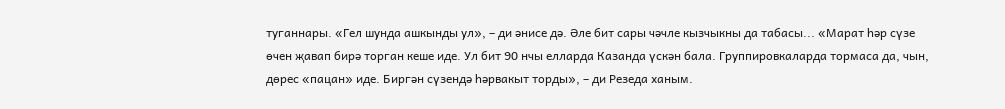туганнары. «Гел шунда ашкынды ул», – ди әнисе дә. Әле бит сары чәчле кызчыкны да табасы... «Марат һәр сүзе өчен җавап бирә торган кеше иде. Ул бит 90 нчы елларда Казанда үскән бала. Группировкаларда тормаса да, чын, дөрес «пацан» иде. Биргән сүзендә һәрвакыт торды», – ди Резеда ханым.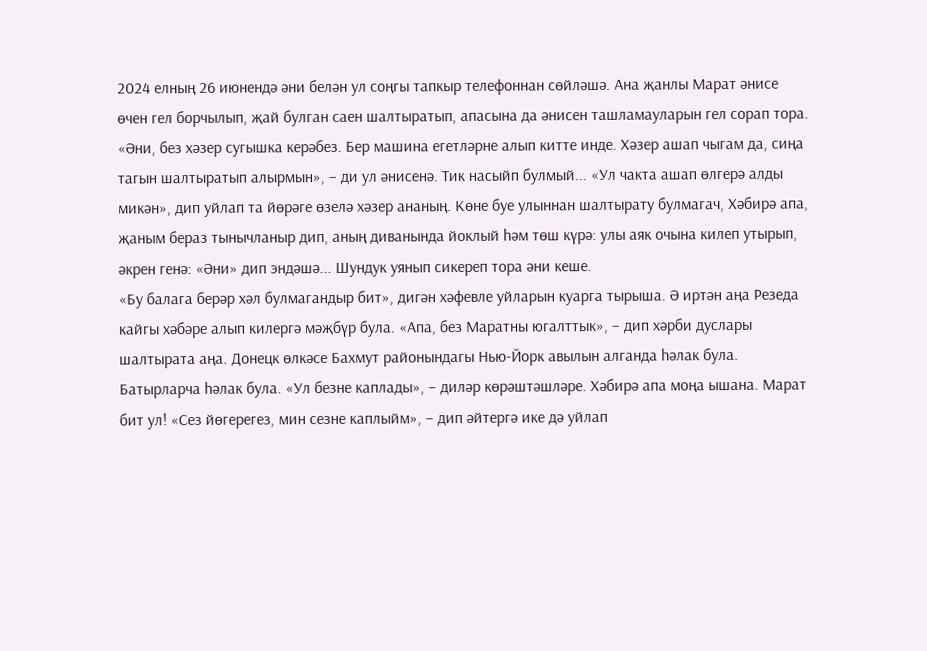2024 елның 26 июнендә әни белән ул соңгы тапкыр телефоннан сөйләшә. Ана җанлы Марат әнисе өчен гел борчылып, җай булган саен шалтыратып, апасына да әнисен ташламауларын гел сорап тора. «Әни, без хәзер сугышка керәбез. Бер машина егетләрне алып китте инде. Хәзер ашап чыгам да, сиңа тагын шалтыратып алырмын», – ди ул әнисенә. Тик насыйп булмый... «Ул чакта ашап өлгерә алды микән», дип уйлап та йөрәге өзелә хәзер ананың. Көне буе улыннан шалтырату булмагач, Хәбирә апа, җаным бераз тынычланыр дип, аның диванында йоклый һәм төш күрә: улы аяк очына килеп утырып, әкрен генә: «Әни» дип эндәшә... Шундук уянып сикереп тора әни кеше.
«Бу балага берәр хәл булмагандыр бит», дигән хәфевле уйларын куарга тырыша. Ә иртән аңа Резеда кайгы хәбәре алып килергә мәҗбүр була. «Апа, без Маратны югалттык», – дип хәрби дуслары шалтырата аңа. Донецк өлкәсе Бахмут районындагы Нью-Йорк авылын алганда һәлак була. Батырларча һәлак була. «Ул безне каплады», – диләр көрәштәшләре. Хәбирә апа моңа ышана. Марат бит ул! «Сез йөгерегез, мин сезне каплыйм», – дип әйтергә ике дә уйлап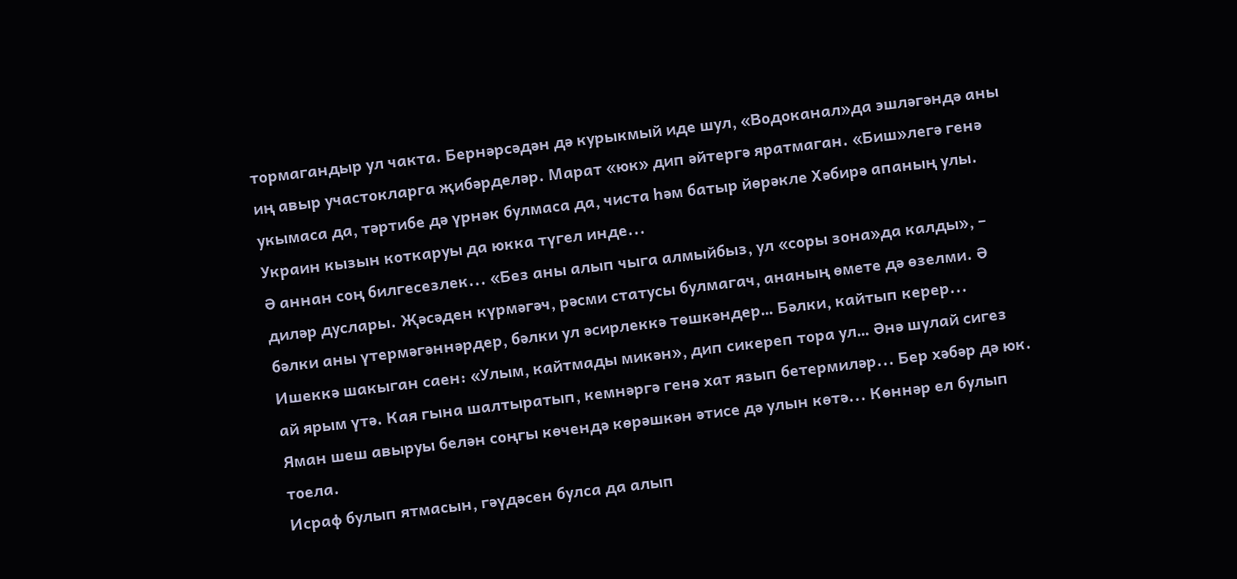тормагандыр ул чакта. Бернәрсәдән дә курыкмый иде шул, «Водоканал»да эшләгәндә аны иң авыр участокларга җибәрделәр. Марат «юк» дип әйтергә яратмаган. «Биш»легә генә укымаса да, тәртибе дә үрнәк булмаса да, чиста һәм батыр йөрәкле Хәбирә апаның улы. Украин кызын коткаруы да юкка түгел инде...
Ә аннан соң билгесезлек... «Без аны алып чыга алмыйбыз, ул «соры зона»да калды», – диләр дуслары. Җәсәден күрмәгәч, рәсми статусы булмагач, ананың өмете дә өзелми. Ә бәлки аны үтермәгәннәрдер, бәлки ул әсирлеккә төшкәндер… Бәлки, кайтып керер... Ишеккә шакыган саен: «Улым, кайтмады микән», дип сикереп тора ул… Әнә шулай сигез ай ярым үтә. Кая гына шалтыратып, кемнәргә генә хат язып бетермиләр... Бер хәбәр дә юк. Яман шеш авыруы белән соңгы көчендә көрәшкән әтисе дә улын көтә... Көннәр ел булып тоела.
Исраф булып ятмасын, гәүдәсен булса да алып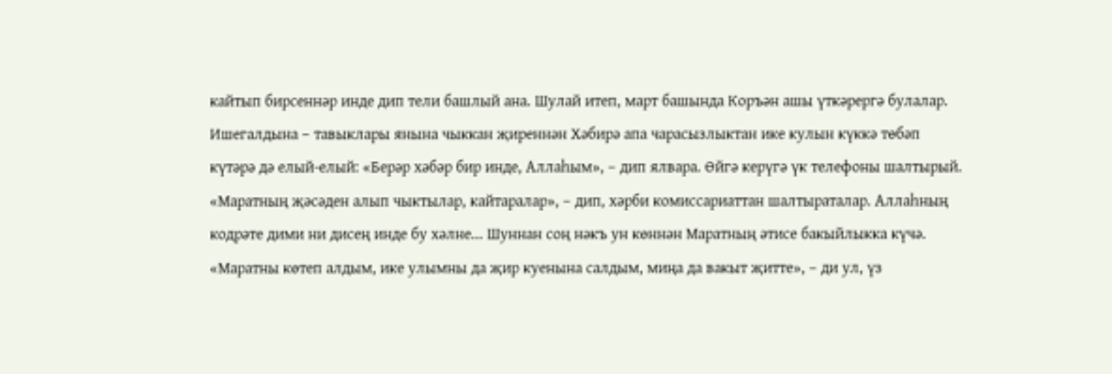кайтып бирсеннәр инде дип тели башлый ана. Шулай итеп, март башында Коръән ашы үткәрергә булалар. Ишегалдына – тавыклары янына чыккан җиреннән Хәбирә апа чарасызлыктан ике кулын күккә төбәп күтәрә дә елый-елый: «Берәр хәбәр бир инде, Аллаһым», – дип ялвара. Өйгә керүгә үк телефоны шалтырый. «Маратның җәсәден алып чыктылар, кайтаралар», – дип, хәрби комиссариаттан шалтыраталар. Аллаһның кодрәте дими ни дисең инде бу хәлне... Шуннан соң нәкъ ун көннән Маратның әтисе бакыйлыкка күчә. «Маратны көтеп алдым, ике улымны да җир куенына салдым, миңа да вакыт җитте», – ди ул, үз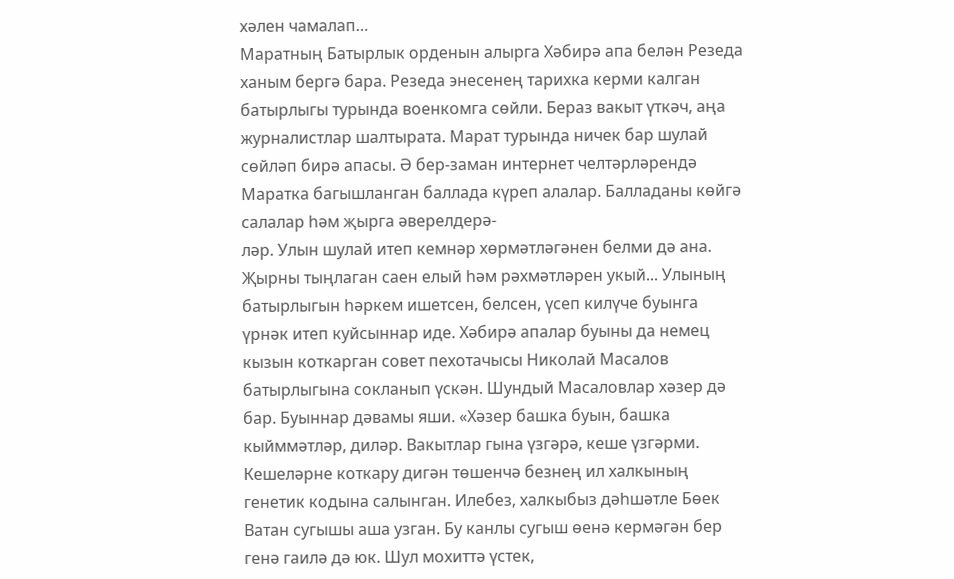хәлен чамалап…
Маратның Батырлык орденын алырга Хәбирә апа белән Резеда ханым бергә бара. Резеда энесенең тарихка керми калган батырлыгы турында военкомга сөйли. Бераз вакыт үткәч, аңа журналистлар шалтырата. Марат турында ничек бар шулай сөйләп бирә апасы. Ә бер-заман интернет челтәрләрендә Маратка багышланган баллада күреп алалар. Балладаны көйгә салалар һәм җырга әверелдерә-
ләр. Улын шулай итеп кемнәр хөрмәтләгәнен белми дә ана. Җырны тыңлаган саен елый һәм рәхмәтләрен укый... Улының батырлыгын һәркем ишетсен, белсен, үсеп килүче буынга үрнәк итеп куйсыннар иде. Хәбирә апалар буыны да немец кызын коткарган совет пехотачысы Николай Масалов батырлыгына сокланып үскән. Шундый Масаловлар хәзер дә бар. Буыннар дәвамы яши. «Хәзер башка буын, башка кыйммәтләр, диләр. Вакытлар гына үзгәрә, кеше үзгәрми. Кешеләрне коткару дигән төшенчә безнең ил халкының генетик кодына салынган. Илебез, халкыбыз дәһшәтле Бөек Ватан сугышы аша узган. Бу канлы сугыш өенә кермәгән бер генә гаилә дә юк. Шул мохиттә үстек,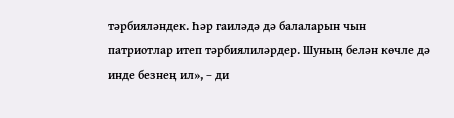тәрбияләндек. Һәр гаиләдә дә балаларын чын патриотлар итеп тәрбиялиләрдер. Шуның белән көчле дә инде безнең ил», – ди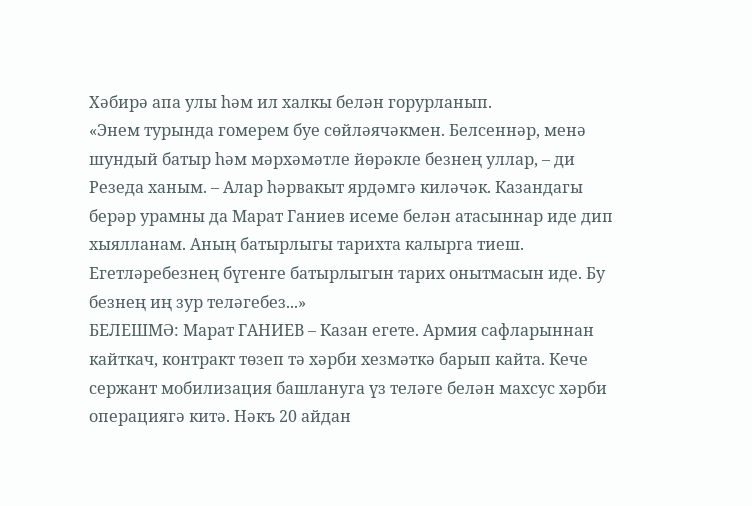Хәбирә апа улы һәм ил халкы белән горурланып.
«Энем турында гомерем буе сөйләячәкмен. Белсеннәр, менә шундый батыр һәм мәрхәмәтле йөрәкле безнең уллар, – ди Резеда ханым. – Алар һәрвакыт ярдәмгә киләчәк. Казандагы берәр урамны да Марат Ганиев исеме белән атасыннар иде дип хыялланам. Аның батырлыгы тарихта калырга тиеш. Егетләребезнең бүгенге батырлыгын тарих онытмасын иде. Бу безнең иң зур теләгебез...»
БЕЛЕШМӘ: Марат ГАНИЕВ – Казан егете. Армия сафларыннан кайткач, контракт төзеп тә хәрби хезмәткә барып кайта. Кече сержант мобилизация башлануга үз теләге белән махсус хәрби операциягә китә. Нәкъ 20 айдан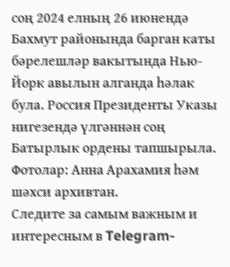соң 2024 елның 26 июнендә Бахмут районында барган каты бәрелешләр вакытында Нью-Йорк авылын алганда һәлак була. Россия Президенты Указы нигезендә үлгәннән соң Батырлык ордены тапшырыла.
Фотолар: Анна Арахамия һәм шәхси архивтан.
Следите за самым важным и интересным в Telegram-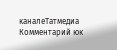каналеТатмедиа
Комментарий юк